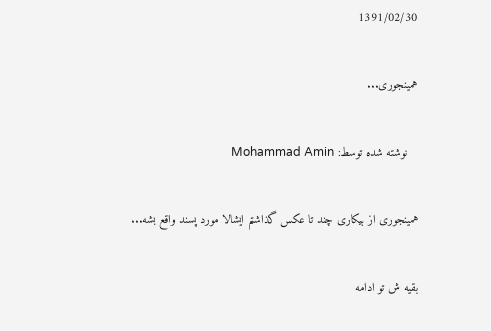1391/02/30

همینجوری...

   نوشته شده توسط: Mohammad Amin

همینجوری از بیكاری چند تا عكس گذاشتم ایشالا مورد پسند واقع بشه...

بقیه ش تو ادامه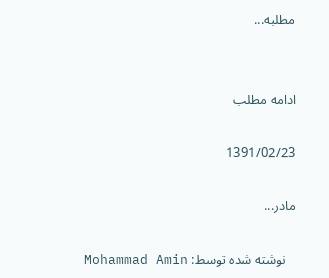مطلبه...


ادامه مطلب

1391/02/23

مادر...

   نوشته شده توسط: Mohammad Amin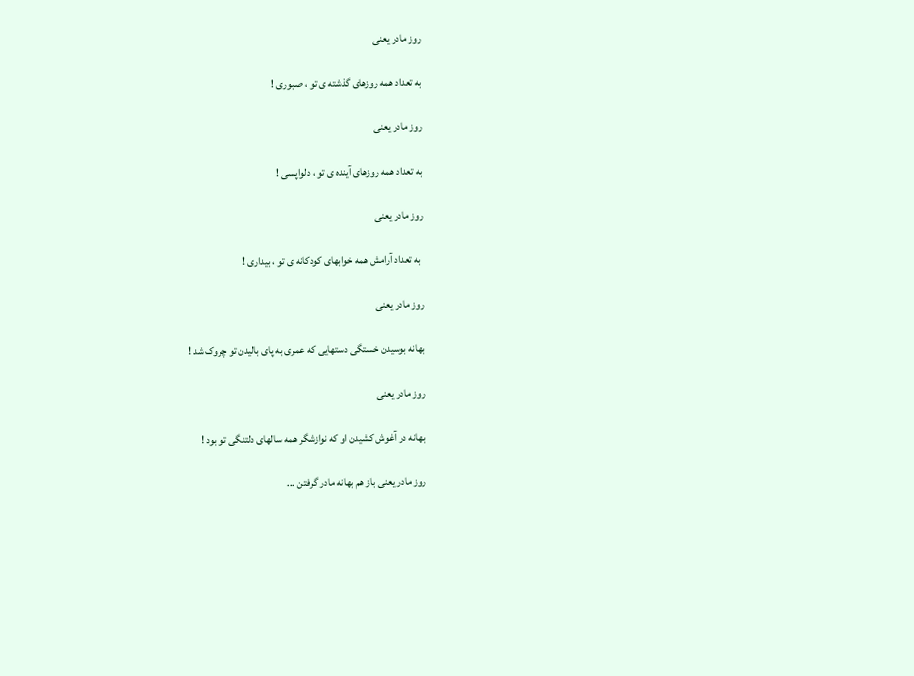روز مادر یعنی

به تعداد همه روزهای گذشته ی تو ، صبوری !

روز مادر یعنی

به تعداد همه روزهای آینده ی تو ، دلواپسی !

روز مادر یعنی

 به تعداد آرامش همه خوابهای کودکانه ی تو ، بیداری !

روز مادر یعنی

بهانه بوسیدن خستگی دستهایی که عمری به پای بالیدن تو چروک شد !

روز مادر یعنی

بهانه در آغوش کشیدن او که نوازشگر همه سالهای دلتنگی تو بود !

روز مادر یعنی باز هم بهانه مادر گرفتن ...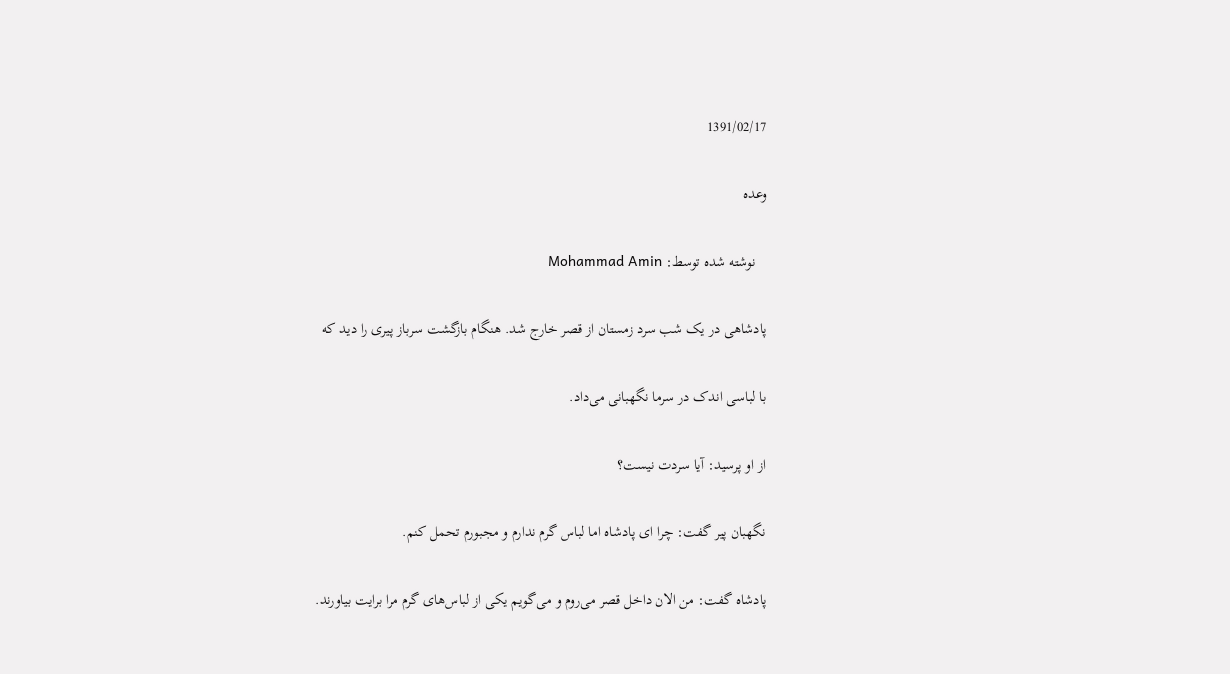1391/02/17

وعده

   نوشته شده توسط: Mohammad Amin

پادشاهى در یک شب سرد زمستان از قصر خارج شد. هنگام بازگشت سرباز پیرى را دید که

با لباسى اندک در سرما نگهبانى مى‌داد.

از او پرسید: آیا سردت نیست؟

نگهبان پیر گفت: چرا اى پادشاه اما لباس گرم ندارم و مجبورم تحمل کنم.

پادشاه گفت: من الان داخل قصر مى‌روم و مى‌گویم یکى از لباس‌هاى گرم مرا برایت بیاورند.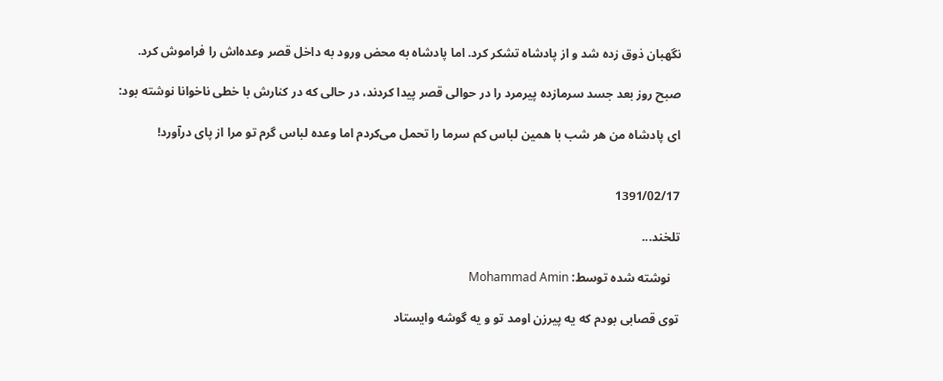نگهبان ذوق زده شد و از پادشاه تشکر کرد. اما پادشاه به محض ورود به داخل قصر وعده‌اش را فراموش کرد.

صبح روز بعد جسد سرمازده پیرمرد را در حوالى قصر پیدا کردند، در حالى که در کنارش با خطى ناخوانا نوشته بود:

اى پادشاه من هر شب با همین لباس کم سرما را تحمل مى‌کردم اما وعده لباس گرم تو مرا از پاى درآورد!


1391/02/17

تلخند...

   نوشته شده توسط: Mohammad Amin

توی قصابی بودم که یه پیرزن اومد تو و یه گوشه وایستاد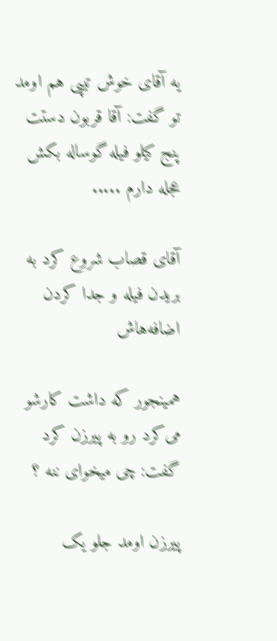یه آقای خوش تیپی هم اومد تو گفت: آقا قربون دستت پنج کیلو فیله گوساله بکش عجله دارم .....

آقای قصاب شروع کرد به بریدن فیله و جدا کردن اضافه‌هاش

همینجور که داشت کارشو می‌کرد رو به پیرزن کرد گفت: چی میخوای ننه ؟

پیرزن اومد جلو یک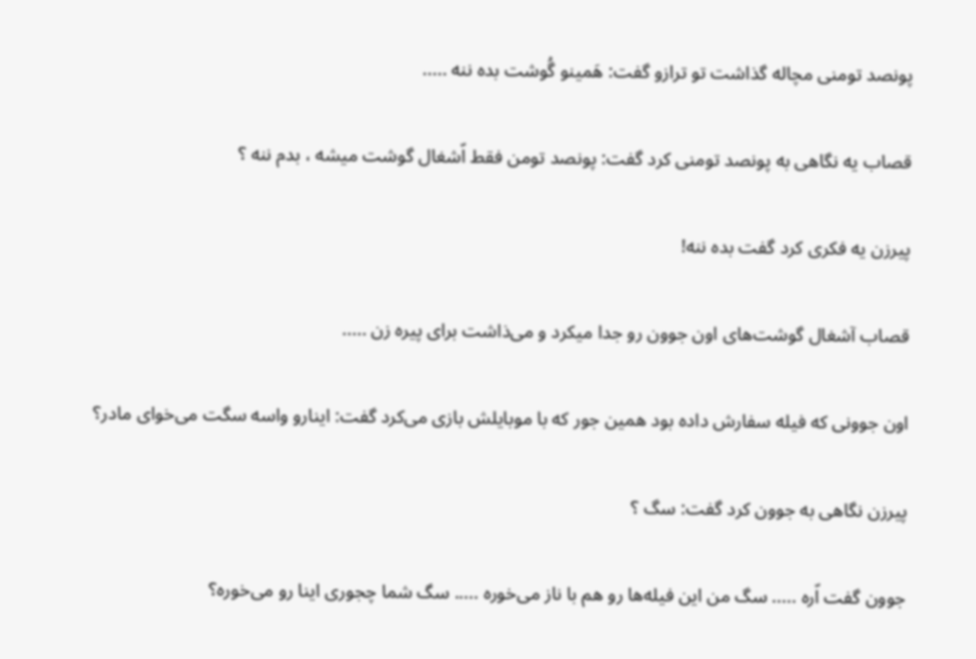پونصد تومنی مچاله گذاشت تو ترازو گفت: هَمینو گُوشت بده ننه .....

قصاب یه نگاهی به پونصد تومنی کرد گفت: پونصد تومن فقط اّشغال گوشت میشه ، بدم ننه ؟

پیرزن یه فکری کرد گفت بده ننه!

قصاب آشغال گوشت‌های اون جوون رو جدا میکرد و می‌ذاشت برای پیره زن .....

اون جوونی که فیله سفارش داده بود همین جور که با موبایلش بازی می‌کرد گفت: اینارو واسه سگت می‌خوای مادر؟

پیرزن نگاهی به جوون کرد گفت: سگ ؟

جوون گفت اّره ..... سگ من این فیله‌ها رو هم با ناز می‌خوره ..... سگ شما چجوری اینا رو می‌خوره؟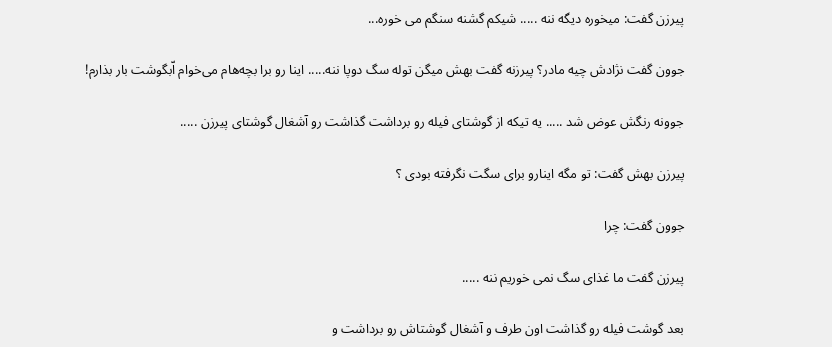پیرزن گفت: میخوره دیگه ننه ..... شیکم گشنه سنگم می خوره...

جوون گفت نژادش چیه مادر؟ پیرزنه گفت بهش میگن توله سگ دوپا ننه..... اینا رو برا بچه‌هام می‌خوام اّبگوشت بار بذارم!

جوونه رنگش عوض شد ..... یه تیکه از گوشتای فیله رو برداشت گذاشت رو آشغال گوشتای پیرزن .....

پیرزن بهش گفت: تو مگه اینارو برای سگت نگرفته بودی ؟

جوون گفت: چرا

پیرزن گفت ما غذای سگ نمی خوریم ننه .....

بعد گوشت فیله رو گذاشت اون طرف و آشغال گوشتاش رو برداشت و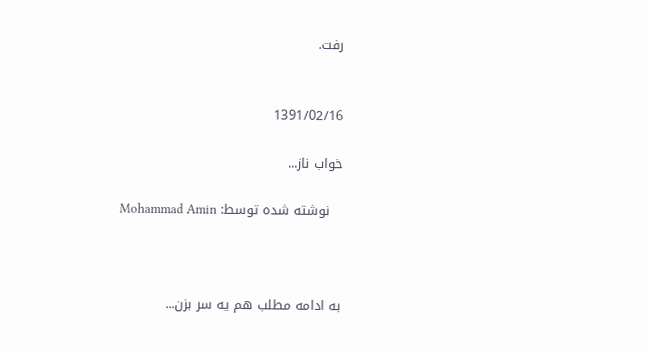رفت.


1391/02/16

خواب ناز...

   نوشته شده توسط: Mohammad Amin



به ادامه مطلب هم یه سر بزن...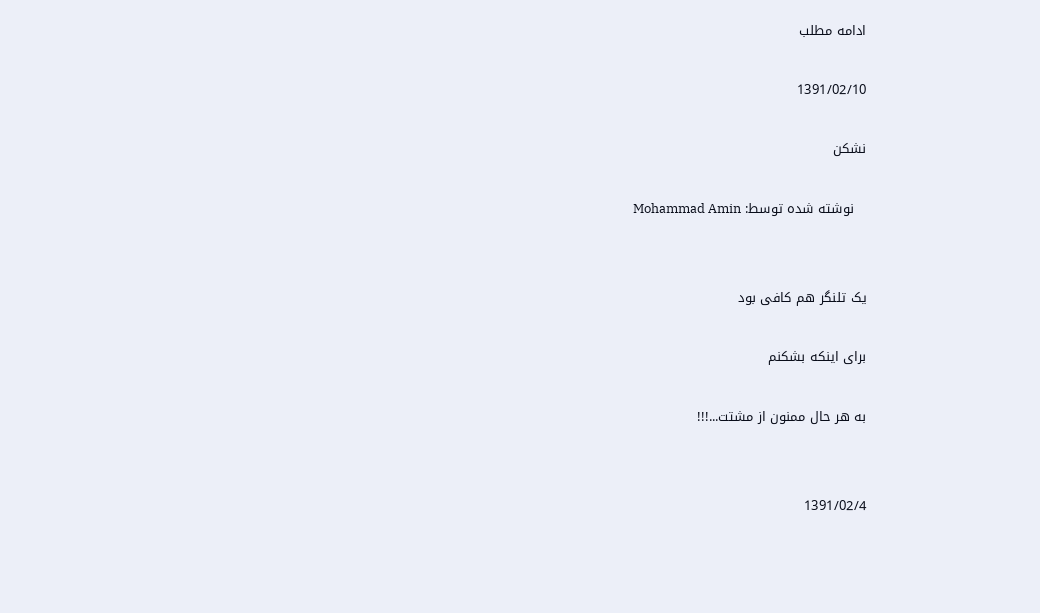ادامه مطلب

1391/02/10

نشكن

   نوشته شده توسط: Mohammad Amin


یک تلنگر هم کافی بود

برای اینکه بشکنم

به هر حال ممنون از مشتت...!!!


1391/02/4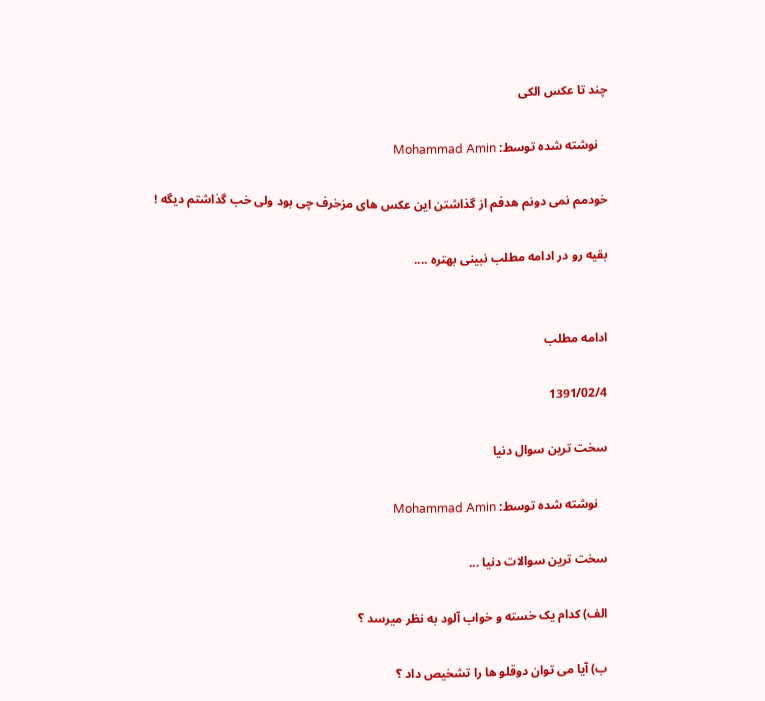چند تا عكس الكی

   نوشته شده توسط: Mohammad Amin

خودمم نمی دونم هدفم از گذاشتن این عكس های مزخرف چی بود ولی خب گذاشتم دیگه !

بقیه رو در ادامه مطلب نبینی بهتره ....


ادامه مطلب

1391/02/4

سخت ترین سوال دنیا

   نوشته شده توسط: Mohammad Amin

سخت ترین سوالات دنیا ...

الف) کدام یک خسته و خواب آلود به نظر میرسد ؟

ب) آیا می توان دوقلو ها را تشخیص داد ؟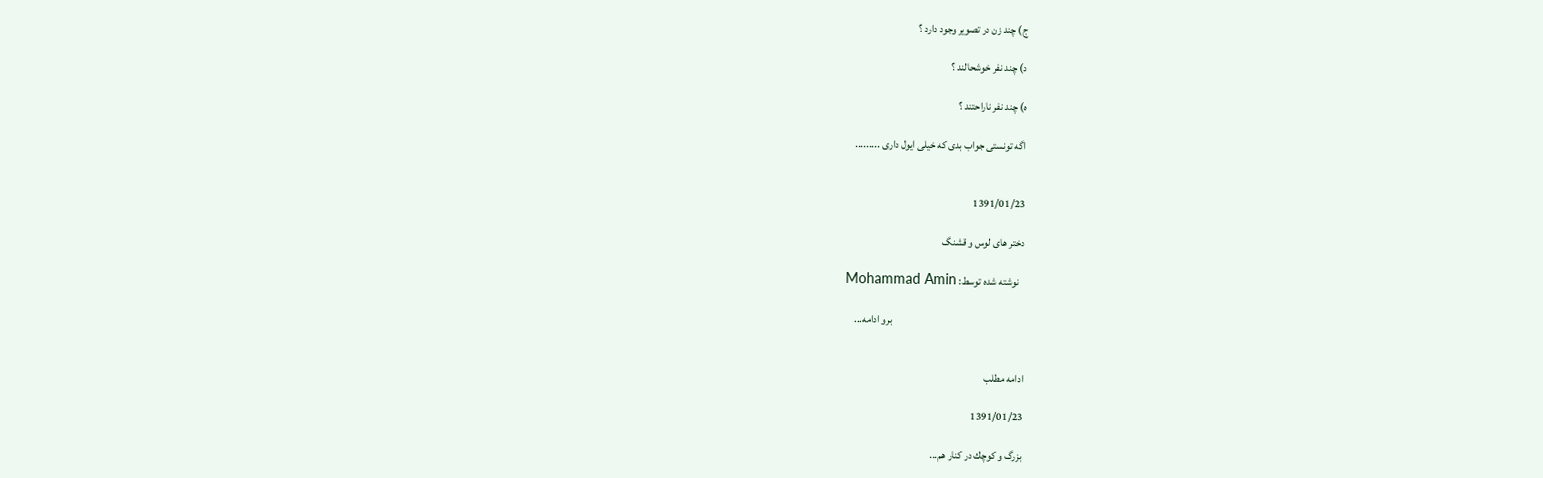ج) چند زن در تصویر وجود دارد ؟

د) چند نفر خوشحالند ؟

ه) چند نفر ناراحتند ؟

اگه تونستی جواب بدی كه خیلی ایول داری .........


1391/01/23

دختر های لوس و قشنگ

   نوشته شده توسط: Mohammad Amin

                                                              برو ادامه...


ادامه مطلب

1391/01/23

بزرگ و كوچك در كنار هم...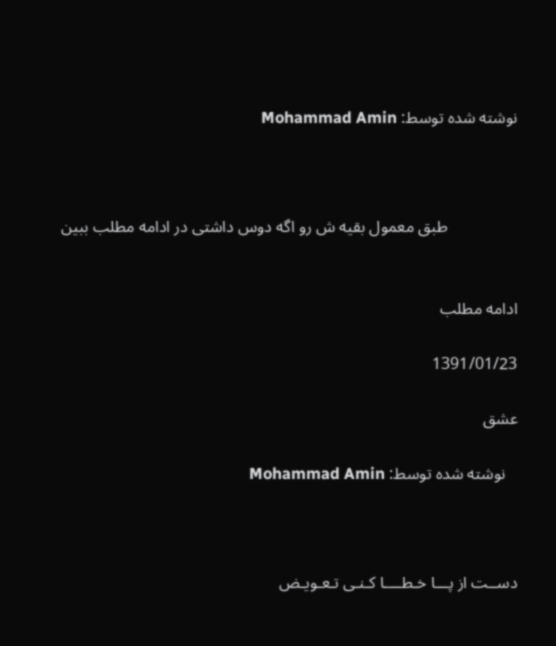نوشته شده توسط: Mohammad Amin



                 طبق معمول بقیه ش رو اگه دوس داشتی در ادامه مطلب ببین


ادامه مطلب

1391/01/23

عشق

   نوشته شده توسط: Mohammad Amin



دســت از پـــا خـطــــا کـنـی تـعـویـض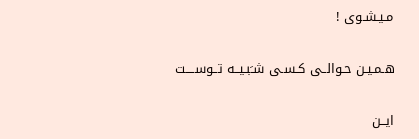مـیـشـوی !

هـمـیـن حـوالــی کـسـی شـَبـیــه تــوســــت

ایــن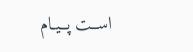اســت پــیـام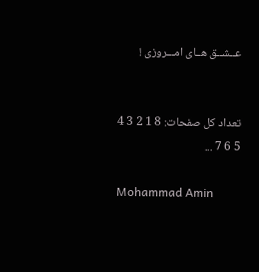عــشــق هــای امـــروزی !


تعداد کل صفحات: 8 1 2 3 4 5 6 7 ...

Mohammad Amin